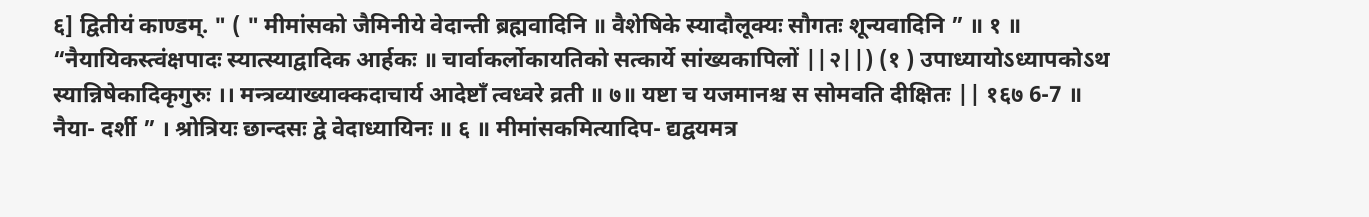६] द्वितीयं काण्डम्. " ( " मीमांसको जैमिनीये वेदान्ती ब्रह्मवादिनि ॥ वैशेषिके स्यादौलूक्यः सौगतः शून्यवादिनि ” ॥ १ ॥ “नैयायिकस्त्वंक्षपादः स्यात्स्याद्वादिक आर्हकः ॥ चार्वाकर्लोकायतिको सत्कार्ये सांख्यकापिलों ||२||) (१ ) उपाध्यायोऽध्यापकोऽथ स्यान्निषेकादिकृगुरुः ।। मन्त्रव्याख्याक्कदाचार्य आदेष्टाँ त्वध्वरे व्रती ॥ ७॥ यष्टा च यजमानश्च स सोमवति दीक्षितः || १६७ 6-7 ॥ नैया- दर्शी ” । श्रोत्रियः छान्दसः द्वे वेदाध्यायिनः ॥ ६ ॥ मीमांसकमित्यादिप- द्यद्वयमत्र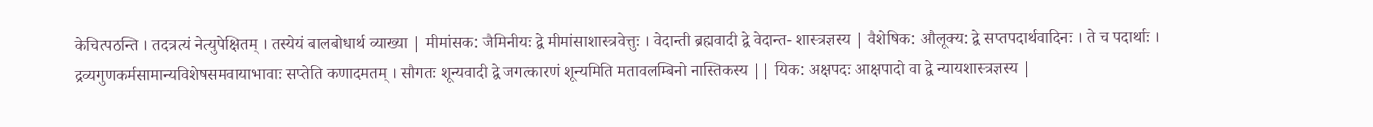केचित्पठन्ति । तदत्रत्यं नेत्युपेक्षितम् । तस्येयं बालबोधार्थ व्याख्या | मीमांसक: जैमिनीयः द्वे मीमांसाशास्त्रवेत्तुः । वेदान्ती ब्रह्मवादी द्वे वेदान्त- शास्त्रज्ञस्य | वैशेषिक: औलूक्य: द्वे सप्तपदार्थवादिनः । ते च पदार्थाः । द्रव्यगुणकर्मसामान्यविशेषसमवायाभावाः सप्तेति कणादमतम् । सौगतः शून्यवादी द्वे जगत्कारणं शून्यमिति मतावलम्बिनो नास्तिकस्य || यिक: अक्षपदः आक्षपादो वा द्वे न्यायशास्त्रज्ञस्य |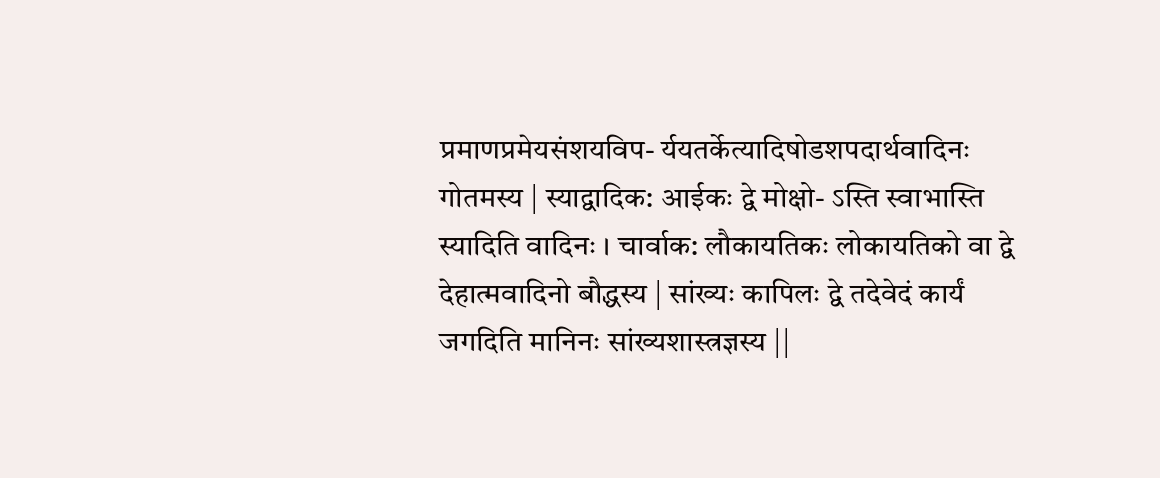प्रमाणप्रमेयसंशयविप- र्ययतर्केत्यादिषोडशपदार्थवादिनः गोतमस्य | स्याद्वादिक: आईकः द्वे मोक्षो- ऽस्ति स्वाभास्ति स्यादिति वादिनः । चार्वाक: लौकायतिकः लोकायतिको वा द्वे देहात्मवादिनो बौद्धस्य | सांख्यः कापिलः द्वे तदेवेदं कार्यं जगदिति मानिनः सांख्यशास्त्रज्ञस्य ||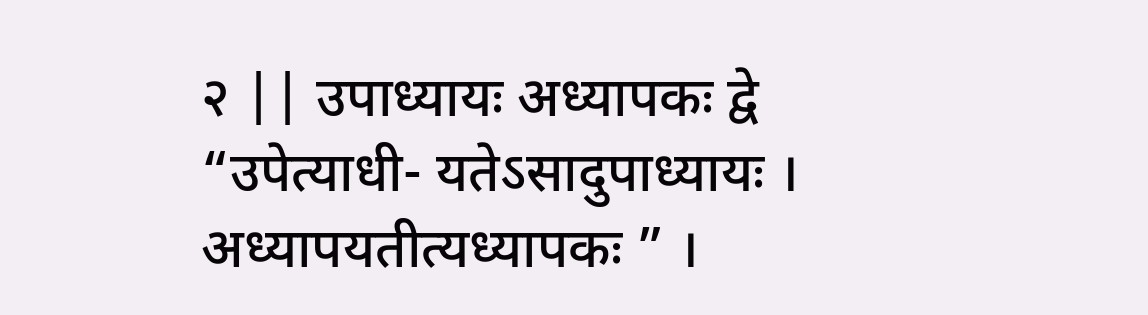२ || उपाध्यायः अध्यापकः द्वे “उपेत्याधी- यतेऽसादुपाध्यायः । अध्यापयतीत्यध्यापकः ” ।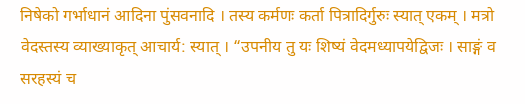निषेको गर्भाधानं आदिना पुंसवनादि । तस्य कर्मणः कर्ता पित्रादिर्गुरुः स्यात् एकम् । मत्रो वेदस्तस्य व्याख्याकृत् आचार्य: स्यात् । “उपनीय तु यः शिष्यं वेदमध्यापयेद्विजः । साङ्गं व सरहस्यं च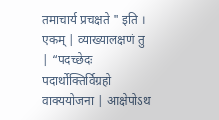तमाचार्य प्रचक्षते " इति । एकम् | व्याख्यालक्षणं तु | “पदच्छेदः पदार्थोक्तिर्विग्रहो वाक्ययोजना | आक्षेपोऽथ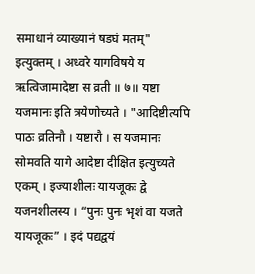समाधानं व्याख्यानं षडघं मतम्" इत्युक्तम् । अध्वरे यागविषये य ऋत्विजामादेष्टा स व्रती ॥ ७॥ यष्टा यजमानः इति त्रयेणोच्यते । "आदिष्टीत्यपि पाठः व्रतिनौ । यष्टारौ । स यजमानः सोमवति यागे आदेष्टा दीक्षित इत्युच्यते एकम् । इज्याशीलः यायजूकः द्वे यजनशीलस्य । “पुनः पुनः भृशं वा यजते यायजूकः” । इदं पद्यद्वयं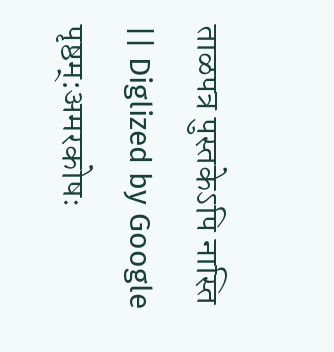ताळपत्र पुस्तकेऽपि नास्ति || Diglized by Google
पृष्ठम्:अमरकोषः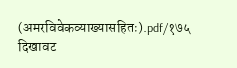(अमरविवेकव्याख्यासहितः).pdf/१७५
दिखावट